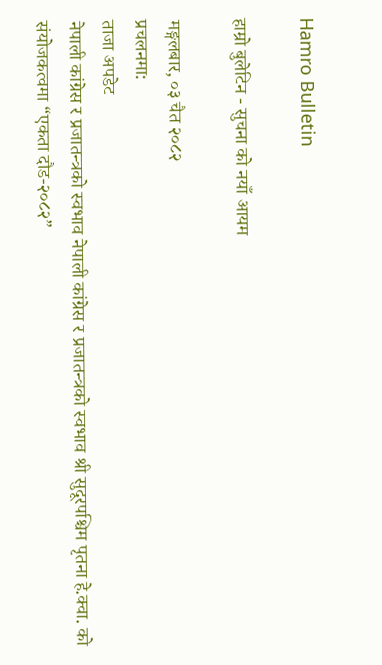Hamro Bulletin

हाम्रो बुलेटिन - सुचना को नयाँ आयम

मङ्गलबार, ०३ चैत २०८२
प्रचलनमा:
ताजा अपडेट
नेपाली कांग्रेस र प्रजातन्त्रको स्वभाव नेपाली कांग्रेस र प्रजातन्त्रको स्वभाव श्री सुदूरपश्चिम पृतना हे.क्वा. को संयोजकत्वमा “एकता दौड-२०८२”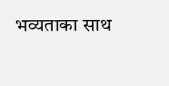भव्यताका साथ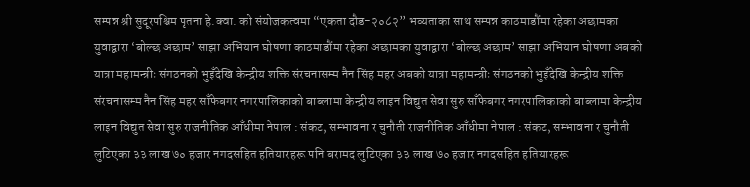सम्पन्न श्री सुदूरपश्चिम पृतना हे.क्वा. को संयोजकत्वमा “एकता दौड-२०८२” भव्यताका साथ सम्पन्न काठमाडौंमा रहेका अछामका युवाद्वारा ‘बोल्छ अछाम’ साझा अभियान घोषणा काठमाडौंमा रहेका अछामका युवाद्वारा ‘बोल्छ अछाम’ साझा अभियान घोषणा अबको यात्रा महामन्त्रीः संगठनको भुइँदेखि केन्द्रीय शक्ति संरचनासम्म नैन सिंह महर अबको यात्रा महामन्त्रीः संगठनको भुइँदेखि केन्द्रीय शक्ति संरचनासम्म नैन सिंह महर साँफेबगर नगरपालिकाको बाब्लामा केन्द्रीय लाइन विद्युत सेवा सुरु साँफेबगर नगरपालिकाको बाब्लामा केन्द्रीय लाइन विद्युत सेवा सुरु राजनीतिक आँधीमा नेपाल : संकट, सम्भावना र चुनौती राजनीतिक आँधीमा नेपाल : संकट, सम्भावना र चुनौती लुटिएका ३३ लाख ७० हजार नगदसहित हतियारहरू पनि बरामद लुटिएका ३३ लाख ७० हजार नगदसहित हतियारहरू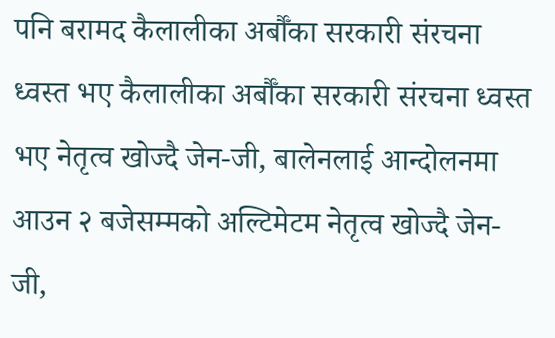पनि बरामद कैलालीका अर्बौँका सरकारी संरचना ध्वस्त भए कैलालीका अर्बौँका सरकारी संरचना ध्वस्त भए नेतृत्व खोज्दै जेन-जी, बालेनलाई आन्दोलनमा आउन २ बजेसम्मको अल्टिमेटम नेतृत्व खोज्दै जेन-जी,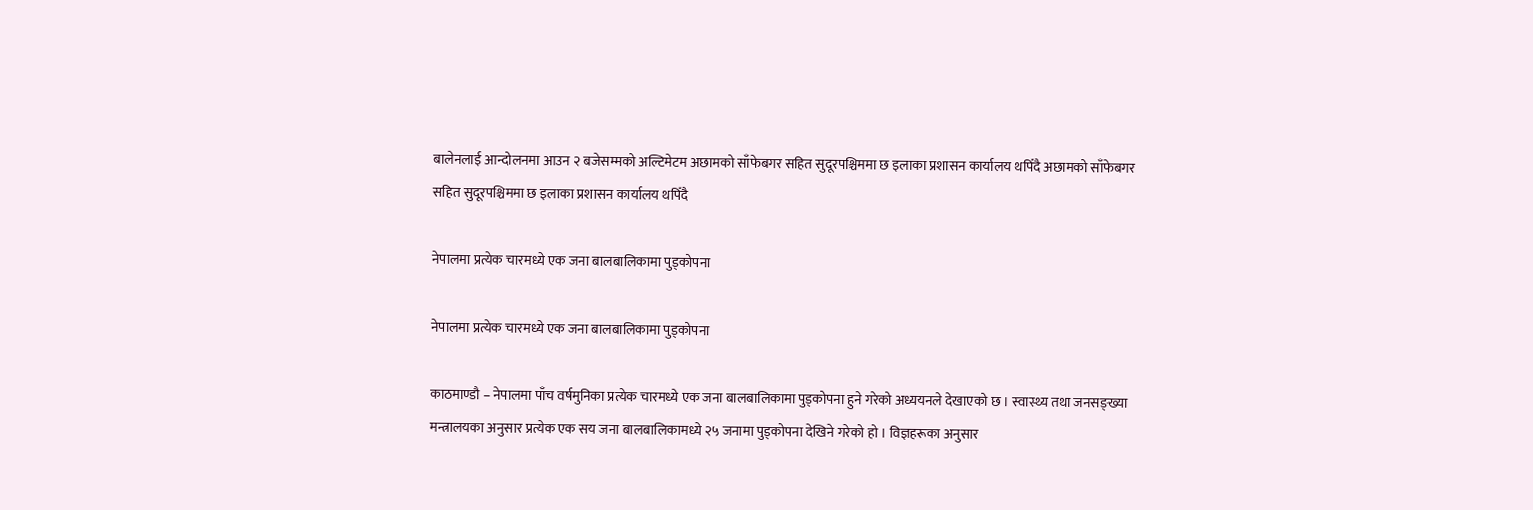बालेनलाई आन्दोलनमा आउन २ बजेसम्मको अल्टिमेटम अछामको साँफेबगर सहित सुदूरपश्चिममा छ इलाका प्रशासन कार्यालय थपिँदै अछामको साँफेबगर सहित सुदूरपश्चिममा छ इलाका प्रशासन कार्यालय थपिँदै

नेपालमा प्रत्येक चारमध्ये एक जना बालबालिकामा पुड्कोपना

नेपालमा प्रत्येक चारमध्ये एक जना बालबालिकामा पुड्कोपना

काठमाण्डौ – नेपालमा पाँच वर्षमुनिका प्रत्येक चारमध्ये एक जना बालबालिकामा पुड्कोपना हुने गरेको अध्ययनले देखाएको छ । स्वास्थ्य तथा जनसङ्ख्या मन्त्रालयका अनुसार प्रत्येक एक सय जना बालबालिकामध्ये २५ जनामा पुड्कोपना देखिने गरेको हो । विज्ञहरूका अनुसार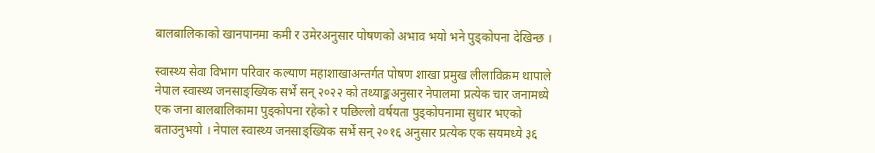बालबालिकाको खानपानमा कमी र उमेरअनुसार पोषणको अभाव भयो भने पुड्कोपना देखिन्छ ।

स्वास्थ्य सेवा विभाग परिवार कल्याण महाशाखाअन्तर्गत पोषण शाखा प्रमुख लीलाविक्रम थापाले नेपाल स्वास्थ्य जनसाङ्ख्यिक सर्भे सन् २०२२ को तथ्याङ्कअनुसार नेपालमा प्रत्येक चार जनामध्ये एक जना बालबालिकामा पुड्कोपना रहेको र पछिल्लो वर्षयता पुड्कोपनामा सुधार भएको बताउनुभयो । नेपाल स्वास्थ्य जनसाङ्ख्यिक सर्भे सन् २०१६ अनुसार प्रत्येक एक सयमध्ये ३६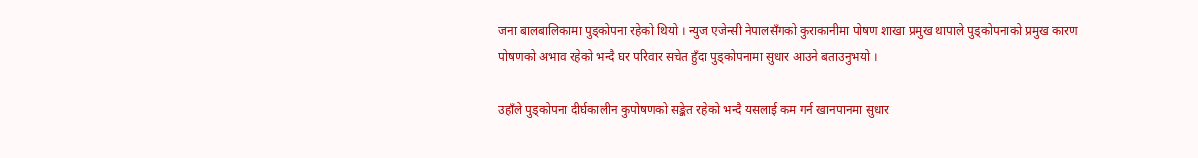जना बालबालिकामा पुड्कोपना रहेको थियो । न्युज एजेन्सी नेपालसँगको कुराकानीमा पोषण शाखा प्रमुख थापाले पुड्कोपनाको प्रमुख कारण पोषणको अभाव रहेको भन्दै घर परिवार सचेत हुँदा पुड्कोपनामा सुधार आउने बताउनुभयो ।

उहाँले पुड्कोपना दीर्घकालीन कुपोषणको सङ्केत रहेको भन्दै यसलाई कम गर्न खानपानमा सुधार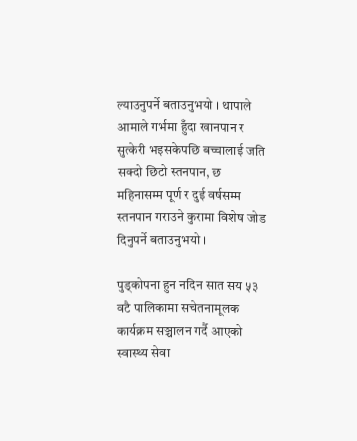ल्याउनुपर्ने बताउनुभयो । थापाले आमाले गर्भमा हुँदा खानपान र सुत्केरी भइसकेपछि बच्चालाई जति सक्दो छिटो स्तनपान, छ महिनासम्म पूर्ण र दुई वर्षसम्म स्तनपान गराउने कुरामा विशेष जोड दिनुपर्ने बताउनुभयो ।

पुड्कोपना हुन नदिन सात सय ५३ वटै पालिकामा सचेतनामूलक कार्यक्रम सञ्चालन गर्दै आएको स्वास्थ्य सेवा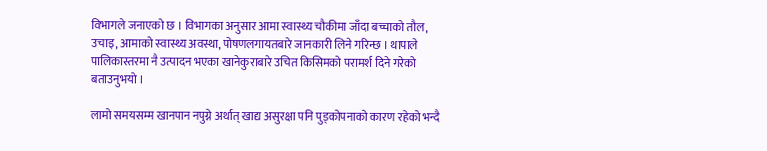विभागले जनाएको छ । विभागका अनुसार आमा स्वास्थ्य चौकीमा जाँदा बच्चाको तौल, उचाइ, आमाको स्वास्थ्य अवस्था, पोषणलगायतबारे जानकारी लिने गरिन्छ । थापाले पालिकास्तरमा नै उत्पादन भएका खानेकुराबारे उचित किसिमको परामर्श दिने गरेको बताउनुभयो ।

लामो समयसम्म खानपान नपुग्ने अर्थात् खाद्य असुरक्षा पनि पुड्कोपनाको कारण रहेको भन्दै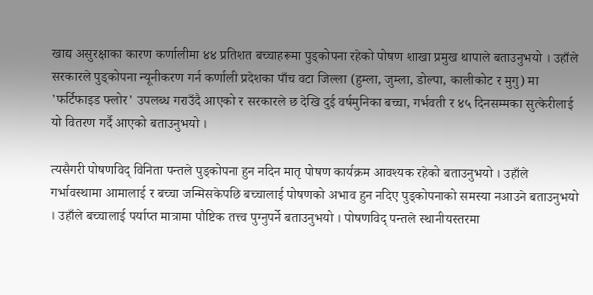खाद्य असुरक्षाका कारण कर्णालीमा ४४ प्रतिशत बच्चाहरूमा पुड्कोपना रहेको पोषण शाखा प्रमुख थापाले बताउनुभयो । उहाँले सरकारले पुड्कोपना न्यूनीकरण गर्न कर्णाली प्रदेशका पाँच वटा जिल्ला (हुम्ला, जुम्ला, डोल्पा, कालीकोट र मुगु) मा 'फर्टिफाइड फ्लोर' उपलब्ध गराउँदै आएको र सरकारले छ देखि दुई वर्षमुनिका बच्चा, गर्भवती र ४५ दिनसम्मका सुत्केरीलाई यो वितरण गर्दै आएको बताउनुभयो ।

त्यसैगरी पोषणविद् विनिता पन्तले पुड्कोपना हुन नदिन मातृ पोषण कार्यक्रम आवश्यक रहेको बताउनुभयो । उहाँले गर्भावस्थामा आमालाई र बच्चा जन्मिसकेपछि बच्चालाई पोषणको अभाव हुन नदिए पुड्कोपनाको समस्या नआउने बताउनुभयो । उहाँले बच्चालाई पर्याप्त मात्रामा पौष्टिक तत्त्व पुग्नुपर्ने बताउनुभयो । पोषणविद् पन्तले स्थानीयस्तरमा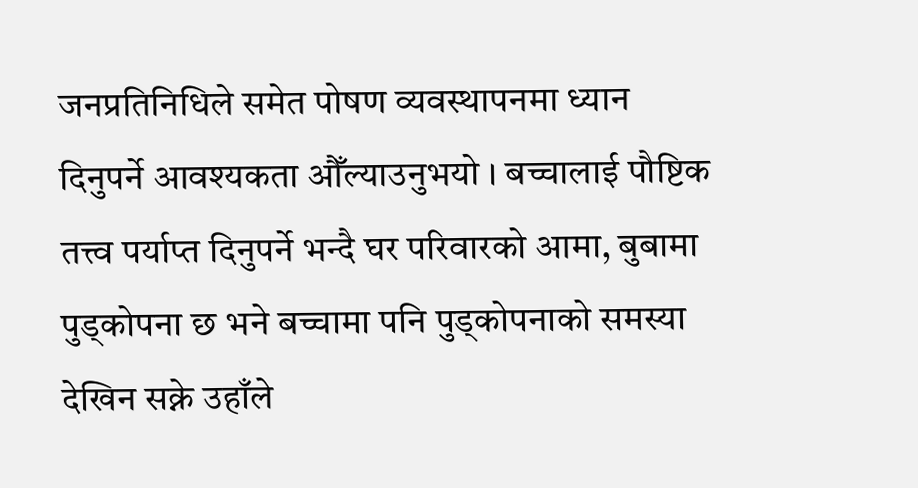जनप्रतिनिधिले समेत पोषण व्यवस्थापनमा ध्यान दिनुपर्ने आवश्यकता औँल्याउनुभयो । बच्चालाई पौष्टिक तत्त्व पर्याप्त दिनुपर्ने भन्दै घर परिवारको आमा, बुबामा पुड्कोपना छ भने बच्चामा पनि पुड्कोपनाको समस्या देखिन सक्ने उहाँले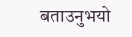बताउनुभयो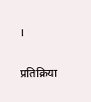।

प्रतिक्रिया